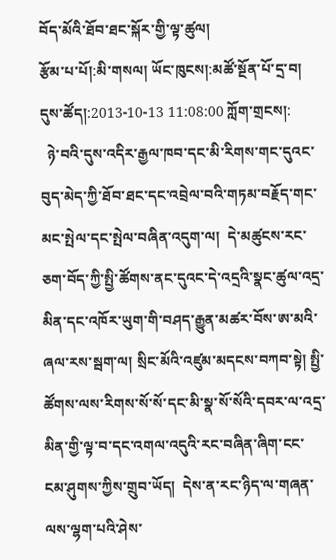བོད་མོའི་ཐོབ་ཐང་སྐོར་གྱི་ལྟ་ཚུལ།
རྩོམ་པ་པོ།:མི་གསལ། ཡོང་ཁུངས།:མཚོ་སྔོན་པོ་དྲ་བ། དུས་ཚོད།:2013-10-13 11:08:00 ཀློག་གྲངས།:
  ཉེ་བའི་དུས་འདིར་རྒྱལ་ཁབ་དང་མི་རིགས་གང་དུའང་བུད་མེད་ཀྱི་ཐོབ་ཐང་དང་འབྲེལ་བའི་གཏམ་བརྗོད་གང་མང་སྤེལ་དང་སྤེལ་བཞིན་འདུག་ལ།  དེ་མཚུངས་རང་ཅག་བོད་ཀྱི་སྤྱི་ཚོགས་ནང་དུའང་དེ་འདྲའི་སྣང་ཚུལ་འདྲ་མིན་དང་འཁོར་ཡུག་གི་བཤད་རྒྱུན་མཚར་བོས་ཨ་མའི་ཞལ་རས་སྦག་ལ། སྲིང་མོའི་འཛུམ་མདངས་བཀབ་སྟེ། སྤྱི་ཚོགས་ལས་རིགས་སོ་སོ་དང་མི་སྣ་སོ་སོའི་དབར་ལ་འདྲ་མིན་གྱི་ལྟ་བ་དང་འགལ་འདུའི་རང་བཞིན་ཞིག་ངང་ངམ་ཤུགས་ཀྱིས་གྲུབ་ཡོད།  དེས་ན་རང་ཉིད་ལ་གཞན་ལས་ལྷག་པའི་ཤེས་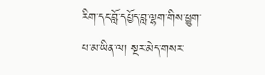རིག་དང་བློ་དཔྱོད་བླ་ལྷག་གིས་ཕྱུག་པ་མ་ཡིན་ལ། སྔར་མེད་གསར་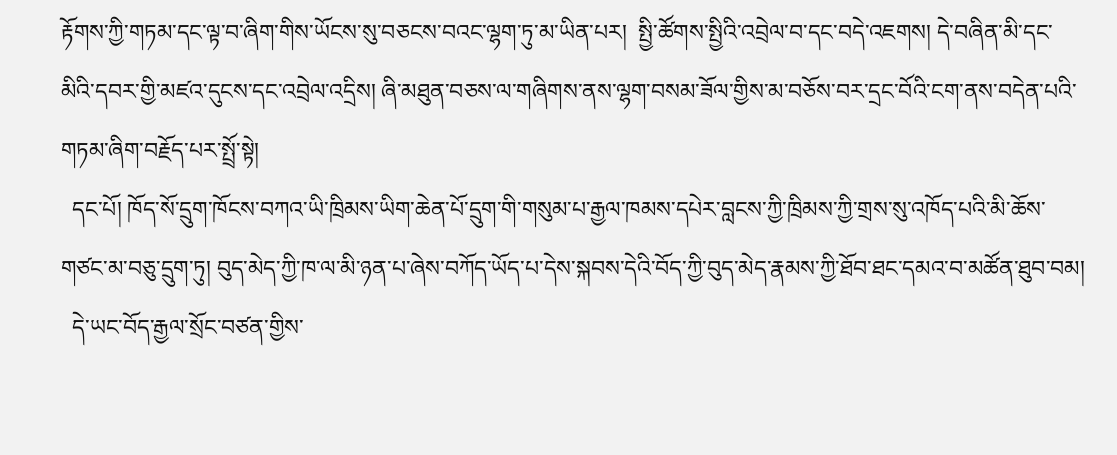རྟོགས་ཀྱི་གཏམ་དང་ལྟ་བ་ཞིག་གིས་ཡོངས་སུ་བཅངས་བའང་ལྷག་ཏུ་མ་ཡིན་པར།  སྤྱི་ཚོགས་སྤྱིའི་འབྲེལ་བ་དང་བདེ་འཇགས། དེ་བཞིན་མི་དང་མིའི་དབར་གྱི་མཛའ་དུངས་དང་འབྲེལ་འདྲིས། ཞི་མཐུན་བཅས་ལ་གཞིགས་ནས་ལྷག་བསམ་ཟོལ་གྱིས་མ་བཅོས་བར་དྲང་བོའི་ངག་ནས་བདེན་པའི་གཏམ་ཞིག་བརྗོད་པར་སྤྲོ་སྟེ།
  དང་པོ། ཁོད་སོ་དྲུག་ཁོངས་བཀའ་ཡི་ཁྲིམས་ཡིག་ཆེན་པོ་དྲུག་གི་གསུམ་པ་རྒྱལ་ཁམས་དཔེར་བླངས་ཀྱི་ཁྲིམས་ཀྱི་གྲས་སུ་འཁོད་པའི་མི་ཆོས་གཙང་མ་བཅུ་དྲུག་ཏུ། བུད་མེད་ཀྱི་ཁ་ལ་མི་ཉན་པ་ཞེས་བཀོད་ཡོད་པ་དེས་སྐབས་དེའི་བོད་ཀྱི་བུད་མེད་རྣམས་ཀྱི་ཐོབ་ཐང་དམའ་བ་མཚོན་ཐུབ་བམ།
  དེ་ཡང་བོད་རྒྱལ་སྲོང་བཙན་གྱིས་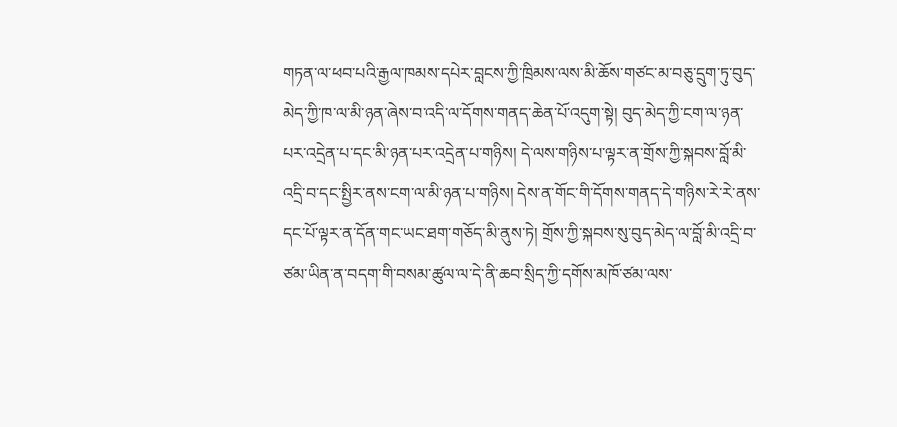གཏན་ལ་ཕབ་པའི་རྒྱལ་ཁམས་དཔེར་བླངས་ཀྱི་ཁྲིམས་ལས་མི་ཆོས་གཙང་མ་བཅུ་དྲུག་ཏུ་བུད་མེད་ཀྱི་ཁ་ལ་མི་ཉན་ཞེས་བ་འདི་ལ་དོགས་གནད་ཆེན་པོ་འདུག་སྟེ། བུད་མེད་ཀྱི་ངག་ལ་ཉན་པར་འདྲེན་པ་དང་མི་ཉན་པར་འདྲེན་པ་གཉིས། དེ་ལས་གཉིས་པ་ལྟར་ན་གྲོས་ཀྱི་སྐབས་བློ་མི་འདྲི་བ་དང་སྤྱིར་ནས་ངག་ལ་མི་ཉན་པ་གཉིས། དེས་ན་གོང་གི་དོགས་གནད་དེ་གཉིས་རེ་རེ་ནས་དང་པོ་ལྟར་ན་དོན་གང་ཡང་ཐག་གཅོད་མི་ནུས་ཏེ། གྲོས་ཀྱི་སྐབས་སུ་བུད་མེད་ལ་བློ་མི་འདྲི་བ་ཙམ་ཡིན་ན་བདག་གི་བསམ་ཚུལ་ལ་དེ་ནི་ཆབ་སྲིད་ཀྱི་དགོས་མཁོ་ཙམ་ལས་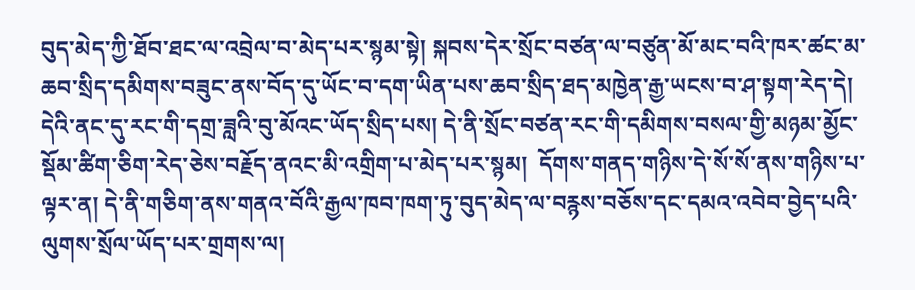བུད་མེད་ཀྱི་ཐོབ་ཐང་ལ་འབྲེལ་བ་མེད་པར་སྙམ་སྟེ། སྐབས་དེར་སྲོང་བཙན་ལ་བཙུན་མོ་མང་བའི་ཁར་ཚང་མ་ཆབ་སྲིད་དམིགས་བཟུང་ནས་བོད་དུ་ཡོང་བ་དག་ཡིན་པས་ཆབ་སྲིད་ཐད་མཁྱེན་རྒྱ་ཡངས་བ་ཤ་སྟག་རེད་དེ། དེའི་ནང་དུ་རང་གི་དགྲ་ཟླའི་བུ་མོའང་ཡོད་སྲིད་པས། དེ་ནི་སྲོང་བཙན་རང་གི་དམིགས་བསལ་གྱི་མཉམ་མྱོང་སྡོམ་ཚིག་ཅིག་རེད་ཅེས་བརྗོད་ནའང་མི་འགྲིག་པ་མེད་པར་སྙམ།  དོགས་གནད་གཉིས་དེ་སོ་སོ་ནས་གཉིས་པ་ལྟར་ན། དེ་ནི་གཅིག་ནས་གནའ་བོའི་རྒྱལ་ཁབ་ཁག་ཏུ་བུད་མེད་ལ་བརྙས་བཅོས་དང་དམའ་འབེབ་བྱེད་པའི་ལུགས་སྲོལ་ཡོད་པར་གྲགས་ལ།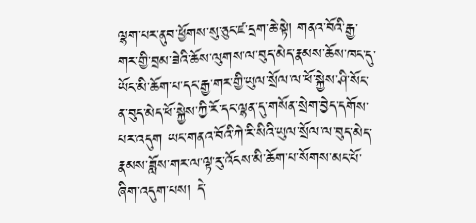ལྷག་པར་ནུབ་ཕྱོགས་སུ་ཅུང་ཛ་དྲག་ཆེ་སྟེ། གནའ་བོའི་རྒྱ་གར་གྱི་བྲམ་ཟེའི་ཆོས་ལུགས་ལ་བུད་མེད་རྣམས་ཆོས་ཁང་དུ་ཡོང་མི་ཆོག་པ་དང་རྒྱ་གར་གྱི་ཡུལ་སྲོལ་ལ་ཕོ་སྐྱེས་ཤི་སོང་ན་བུད་མེད་ཕོ་སྐྱེས་ཀྱི་རོ་དང་ལྷན་དུ་གསོན་སྲེག་བྱེད་དགོས་པར་འདུག ཡང་གནའ་བོའི་ཀེ་རི་སིའི་ཡུལ་སྲོལ་ལ་བུད་མེད་རྣམས་ཟློས་གར་ལ་ལྟ་རུ་འོངས་མི་ཆོག་པ་སོགས་མང་པོ་ཞིག་འདུག་པས། དེ་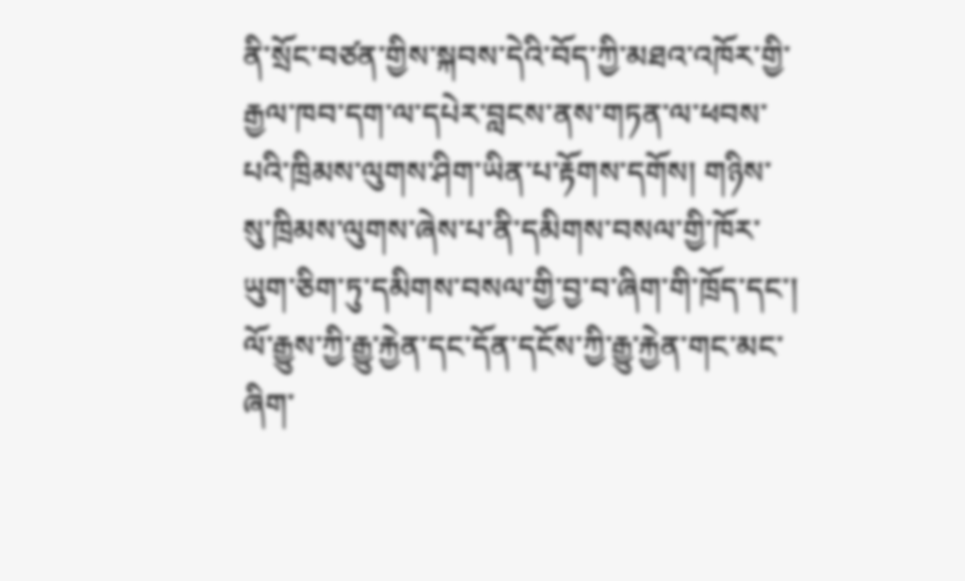ནི་སྲོང་བཙན་གྱིས་སྐབས་དེའི་བོད་ཀྱི་མཐའ་འཁོར་གྱི་རྒྱལ་ཁབ་དག་ལ་དཔེར་བླངས་ནས་གཏན་ལ་ཕབས་པའི་ཁྲིམས་ལུགས་ཤིག་ཡིན་པ་རྟོགས་དགོས། གཉིས་སུ་ཁྲིམས་ལུགས་ཞེས་པ་ནི་དམིགས་བསལ་གྱི་ཁོར་ཡུག་ཅིག་ཏུ་དམིགས་བསལ་གྱི་བྱ་བ་ཞིག་གི་ཁྲོད་དང་། ལོ་རྒྱུས་ཀྱི་རྒྱུ་རྐྱེན་དང་དོན་དངོས་ཀྱི་རྒྱུ་རྐྱེན་གང་མང་ཞིག་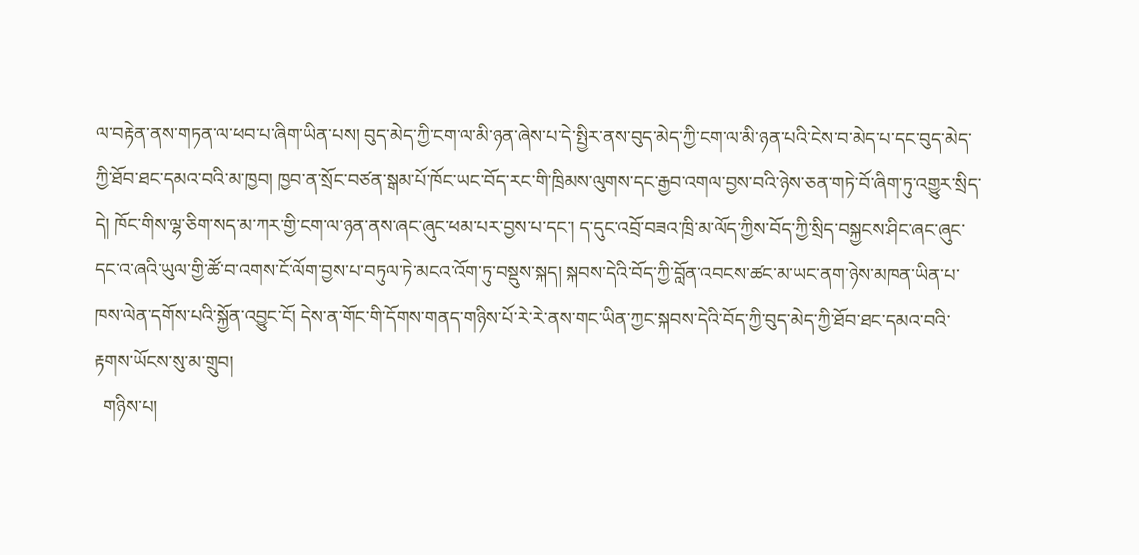ལ་བརྟེན་ནས་གཏན་ལ་ཕབ་པ་ཞིག་ཡིན་པས། བུད་མེད་ཀྱི་ངག་ལ་མི་ཉན་ཞེས་པ་དེ་སྤྱིར་ནས་བུད་མེད་ཀྱི་ངག་ལ་མི་ཉན་པའི་ངེས་བ་མེད་པ་དང་བུད་མེད་ཀྱི་ཐོབ་ཐང་དམའ་བའི་མ་ཁྱབ། ཁྱབ་ན་སྲོང་བཙན་སྒམ་པོ་ཁོང་ཡང་བོད་རང་གི་ཁྲིམས་ལུགས་དང་རྒྱབ་འགལ་བྱས་བའི་ཉེས་ཅན་གཏེ་བོ་ཞིག་ཏུ་འགྱུར་སྲིད་དེ། ཁོང་གིས་ལྷ་ཅིག་སད་མ་ཀར་གྱི་ངག་ལ་ཉན་ནས་ཞང་ཞུང་ཕམ་པར་བྱས་པ་དང་། ད་དུང་འབྲོ་བཟའ་ཁྲི་མ་ལོད་ཀྱིས་བོད་ཀྱི་སྲིད་བསྐྱངས་ཤིང་ཞང་ཞུང་དང་འ་ཞའི་ཡུལ་གྱི་ཚོ་བ་འགས་ངོ་ལོག་བྱས་པ་བཏུལ་ཏེ་མངའ་འོག་ཏུ་བསྡུས་སྐད། སྐབས་དེའི་བོད་ཀྱི་བློན་འབངས་ཚང་མ་ཡང་ནག་ཉེས་མཁན་ཡིན་པ་ཁས་ལེན་དགོས་པའི་སྐྱོན་འབྱུང་ངོ། དེས་ན་གོང་གི་དོགས་གནད་གཉིས་པོ་རེ་རེ་ནས་གང་ཡིན་ཀྱང་སྐབས་དེའི་བོད་ཀྱི་བུད་མེད་ཀྱི་ཐོབ་ཐང་དམའ་བའི་རྟགས་ཡོངས་སུ་མ་གྲུབ།
  གཉིས་པ།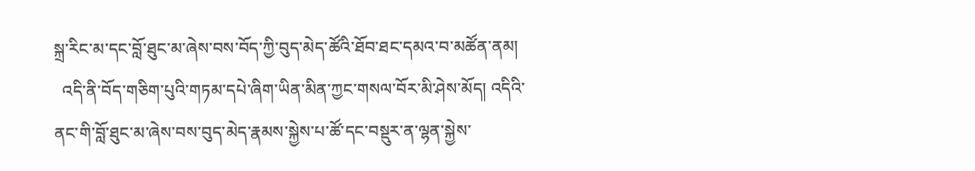སྐྲ་རིང་མ་དང་བློ་ཐུང་མ་ཞེས་བས་བོད་ཀྱི་བུད་མེད་ཚོའི་ཐོབ་ཐང་དམའ་བ་མཚོན་ནམ།
  འདི་ནི་བོད་གཅིག་པུའི་གཏམ་དཔེ་ཞིག་ཡིན་མིན་ཀྱང་གསལ་བོར་མི་ཤེས་མོད། འདིའི་ནང་གི་བློ་ཐུང་མ་ཞེས་བས་བུད་མེད་རྣམས་སྐྱེས་པ་ཚོ་དང་བསྡུར་ན་ལྷན་སྐྱེས་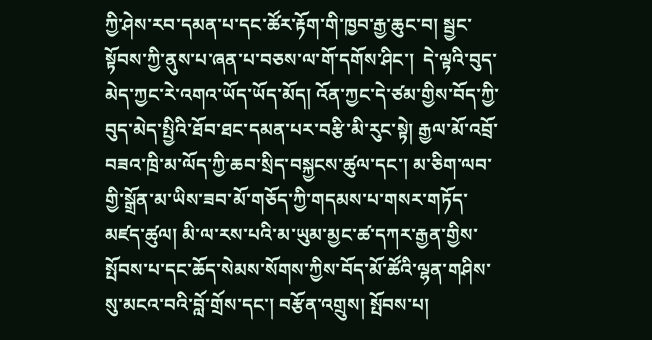ཀྱི་ཤེས་རབ་དམན་པ་དང་ཚོར་རྟོག་གི་ཁྱབ་རྒྱ་ཆུང་བ། སྦྱང་སྟོབས་ཀྱི་ནུས་པ་ཞན་པ་བཅས་ལ་གོ་དགོས་ཤིང་།  དེ་ལྟའི་བུད་མེད་ཀྱང་རེ་འགའ་ཡོད་ཡོད་མོད། འོན་ཀྱང་དེ་ཙམ་གྱིས་བོད་ཀྱི་བུད་མེད་སྤྱིའི་ཐོབ་ཐང་དམན་པར་བརྩི་མི་རུང་སྟེ། རྒྱལ་མོ་འབྲོ་བཟའ་ཁྲི་མ་ལོད་ཀྱི་ཆབ་སྲིད་བསྐྱངས་ཚུལ་དང་། མ་ཅིག་ལབ་གྱི་སྒྲོན་མ་ཡིས་ཟབ་མོ་གཅོད་ཀྱི་གདམས་པ་གསར་གཏོད་མཛད་ཚུལ། མི་ལ་རས་པའི་མ་ཡུམ་མྱང་ཚ་དཀར་རྒྱན་གྱིས་སྤོབས་པ་དང་ཆོད་སེམས་སོགས་ཀྱིས་བོད་མོ་ཚོའི་ལྷན་གཤིས་སུ་མངའ་བའི་བློ་གྲོས་དང་། བརྩོན་འགྲུས། སྤོབས་པ།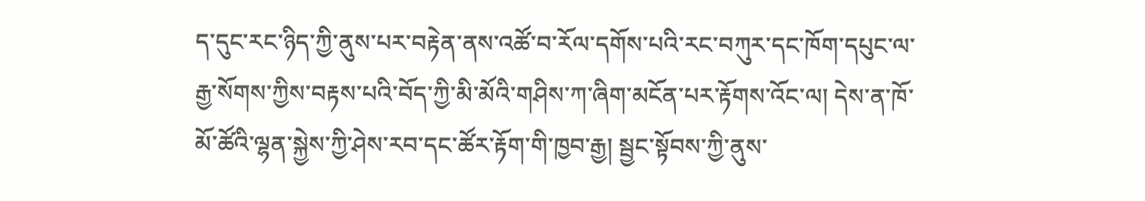ད་དུང་རང་ཉིད་ཀྱི་ནུས་པར་བརྟེན་ནས་འཚོ་བ་རོལ་དགོས་པའི་རང་བཀུར་དང་ཁོག་དཔུང་ལ་རྒྱ་སོགས་ཀྱིས་བརྟས་པའི་བོད་ཀྱི་མི་མོའི་གཤིས་ཀ་ཞིག་མངོན་པར་རྟོགས་འོང་ལ། དེས་ན་ཁོ་མོ་ཚོའི་ལྷན་སྐྱེས་ཀྱི་ཤེས་རབ་དང་ཚོར་རྟོག་གི་ཁྱབ་རྒྱ། སྦྱང་སྟོབས་ཀྱི་ནུས་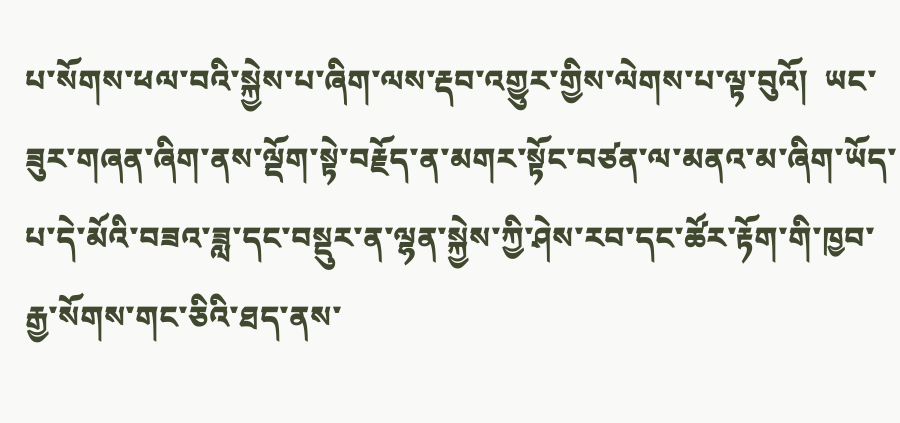པ་སོགས་ཕལ་བའི་སྐྱེས་པ་ཞིག་ལས་རྡབ་འགྱུར་གྱིས་ལེགས་པ་ལྟ་བུའོ།  ཡང་ཟུར་གཞན་ཞིག་ནས་ལྡོག་སྟེ་བརྗོད་ན་མགར་སྟོང་བཙན་ལ་མནའ་མ་ཞིག་ཡོད་པ་དེ་མོའི་བཟའ་ཟླ་དང་བསྡུར་ན་ལྷན་སྐྱེས་ཀྱི་ཤེས་རབ་དང་ཚོར་རྟོག་གི་ཁྱབ་རྒྱ་སོགས་གང་ཅིའི་ཐད་ནས་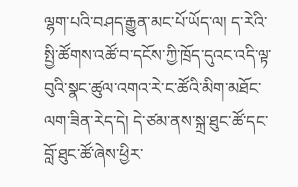ལྷག་པའི་བཤད་རྒྱུན་མང་པོ་ཡོད་ལ། ད་རེའི་སྤྱི་ཚོགས་འཚོ་བ་དངོས་ཀྱི་ཁྲོད་དུའང་འདི་ལྟ་བུའི་སྣང་ཚུལ་འགའ་རེ་ང་ཚོའི་མིག་མཐོང་ལག་ཟིན་རེད་དེ། དེ་ཙམ་ནས་སྐྲ་ཐུང་ཚོ་དང་བློ་ཐུང་ཚོ་ཞེས་ཕྱིར་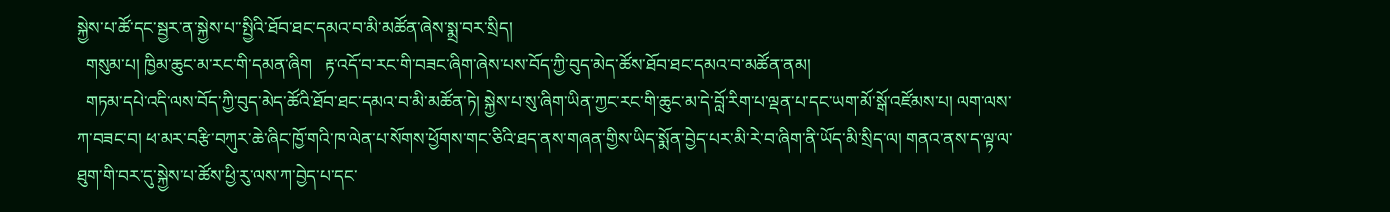སྐྱེས་པ་ཚོ་དང་སྦྱར་ན་སྐྱེས་པ་་སྤྱིའི་ཐོབ་ཐང་དམའ་བ་མི་མཚོན་ཞེས་སྨྲ་བར་སྲིད།
  གསུམ་པ། ཁྱིམ་ཆུང་མ་རང་གི་དམན་ཞིག   རྟ་འདོ་བ་རང་གི་བཟང་ཞིག་ཞེས་པས་བོད་ཀྱི་བུད་མེད་ཚོས་ཐོབ་ཐང་དམའ་བ་མཚོན་ནམ།
  གཏམ་དཔེ་འདི་ལས་བོད་ཀྱི་བུད་མེད་ཚོའི་ཐོབ་ཐང་དམའ་བ་མི་མཚོན་ཏེ། སྐྱེས་པ་སུ་ཞིག་ཡིན་ཀྱང་རང་གི་ཆུང་མ་དེ་བློ་རིག་པ་ལྡན་པ་དང་ཡག་མོ་སྒོ་འཛོམས་པ། ལག་ལས་ཀ་བཟང་བ། ཕ་མར་བརྩི་བཀུར་ཆེ་ཞིང་ཁྱོ་གའི་ཁ་ལེན་པ་སོགས་ཕྱོགས་གང་ཅིའི་ཐད་ནས་གཞན་གྱིས་ཡིད་སྨོན་བྱེད་པར་མི་རེ་བ་ཞིག་ནི་ཡོད་མི་སྲིད་ལ། གནའ་ནས་ད་ལྟ་ལ་ཐུག་གི་བར་དུ་སྐྱེས་པ་ཚོས་ཕྱི་རུ་ལས་ཀ་བྱེད་པ་དང་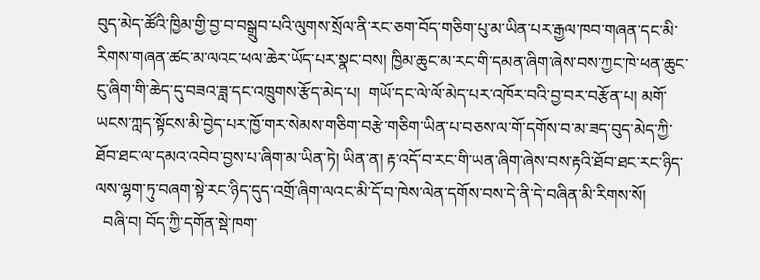བུད་མེད་ཚོའི་ཁྱིམ་གྱི་བྱ་བ་བསྒྲུབ་པའི་ལུགས་སྲོལ་ནི་རང་ཅག་བོད་གཅིག་པུ་མ་ཡིན་པར་རྒྱལ་ཁབ་གཞན་དང་མི་རིགས་གཞན་ཚང་མ་ལའང་ཕལ་ཆེར་ཡོད་པར་སྣང་བས། ཁྱིམ་ཆུང་མ་རང་གི་དམན་ཞིག་ཞེས་བས་ཀྱང་ཁེ་ཕན་ཆུང་ངུ་ཞིག་གི་ཆེད་དུ་བཟའ་ཟླ་དང་འཁྲུགས་རྩོད་མེད་པ།  གཡོ་དང་ལེ་ལོ་མེད་པར་འཁོར་བའི་བྱ་བར་བརྩོན་པ། མགོ་ཡངས་ཀླད་སྟོངས་མི་བྱེད་པར་ཁྱོ་གར་སེམས་གཅིག་བརྩེ་གཅིག་ཡིན་པ་བཅས་ལ་གོ་དགོས་བ་མ་ཟད་བུད་མེད་ཀྱི་ཐོབ་ཐང་ལ་དམའ་འབེབ་བྱས་པ་ཞིག་མ་ཡིན་ཏེ། ཡིན་ན། རྟ་འདོ་བ་རང་གི་ཡན་ཞིག་ཞེས་བས་རྟའི་ཐོབ་ཐང་རང་ཉིད་ལས་ལྷག་ཏུ་བཞག་སྟེ་རང་ཉིད་དུད་འགྲོ་ཞིག་ལའང་མི་དོ་བ་ཁེས་ལེན་དགོས་བས་དེ་ནི་དེ་བཞིན་མི་རིགས་སོ།
  བཞི་བ། བོད་ཀྱི་དགོན་སྡེ་ཁག་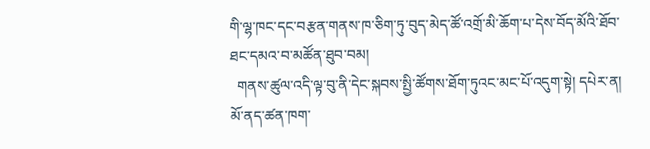གི་ལྷ་ཁང་དང་བརྩན་གནས་ཁ་ཅིག་ཏུ་བུད་མེད་ཚོ་འགྲོ་མི་ཆོག་པ་དེས་བོད་མོའི་ཐོབ་ཐང་དམའ་བ་མཚོན་ཐུབ་བམ།
  གནས་ཚུལ་འདི་ལྟ་བུ་ནི་དེང་སྐབས་སྤྱི་ཚོགས་ཐོག་ཏུའང་མང་པོ་འདུག་སྟེ། དཔེར་ན། མོ་ནད་ཚན་ཁག་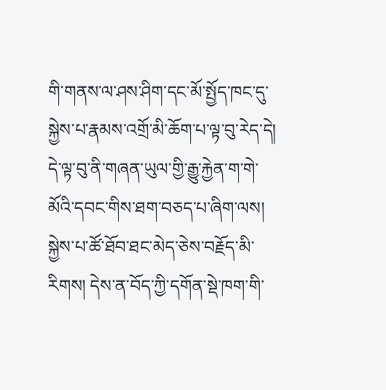གི་གནས་ལ་ཤས་ཤིག་དང་མོ་སྤྱོད་ཁང་དུ་སྐྱེས་པ་རྣམས་འགྲོ་མི་ཆོག་པ་ལྟ་བུ་རེད་དེ། དེ་ལྟ་བུ་ནི་གཞན་ཡུལ་གྱི་རྒྱུ་རྐྱེན་ག་གེ་མོའི་དབང་གིས་ཐག་བཅད་པ་ཞིག་ལས། སྐྱེས་པ་ཚོ་ཐོབ་ཐང་མེད་ཅེས་བརྗོད་མི་རིགས། དེས་ན་བོད་ཀྱི་དགོན་སྡེ་ཁག་གི་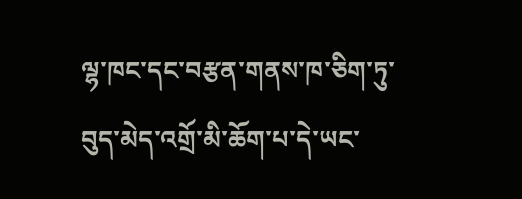ལྷ་ཁང་དང་བརྩན་གནས་ཁ་ཅིག་ཏུ་བུད་མེད་འགྲོ་མི་ཆོག་པ་དེ་ཡང་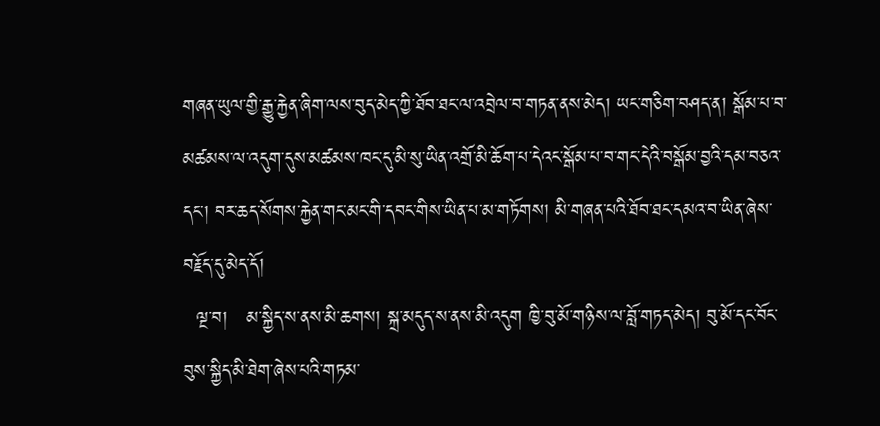གཞན་ཡུལ་གྱི་རྒྱུ་རྐྱེན་ཞིག་ལས་བུད་མེད་ཀྱི་ཐོབ་ཐང་ལ་འབྲེལ་བ་གཏན་ནས་མེད། ཡང་གཅིག་བཤད་ན། སྒོམ་པ་བ་མཚམས་ལ་འདུག་དུས་མཚམས་ཁང་དུ་མི་སུ་ཡིན་འགྲོ་མི་ཆོག་པ་དེའང་སྒོམ་པ་བ་གང་དེའི་བསྒོམ་བྱའི་དམ་བཅའ་དང་། བར་ཆད་སོགས་རྐྱེན་གང་མང་གི་དབང་གིས་ཡིན་པ་མ་གཏོགས། མི་གཞན་པའི་ཐོབ་ཐང་དམའ་བ་ཡིན་ཞེས་བརྗོད་དུ་མེད་དོ།
  ལྔ་བ།   མ་སྐྱིད་ས་ནས་མི་ཆགས། སྐྲ་མདུད་ས་ནས་མི་འདུག ཁྱི་བུ་མོ་གཉིས་ལ་བློ་གཏད་མེད། བུ་མོ་དང་བོང་བུས་སྐྱིད་མི་ཐེག་ཞེས་པའི་གཏམ་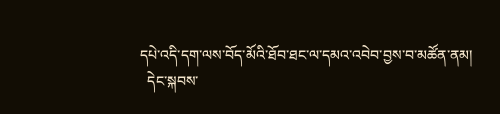དཔེ་འདི་དག་ལས་བོད་མོའི་ཐོབ་ཐང་ལ་དམའ་འབེབ་བྱས་བ་མཚོན་ནམ།
  དེང་སྐབས་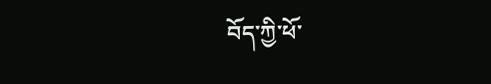བོད་ཀྱི་ཕོ་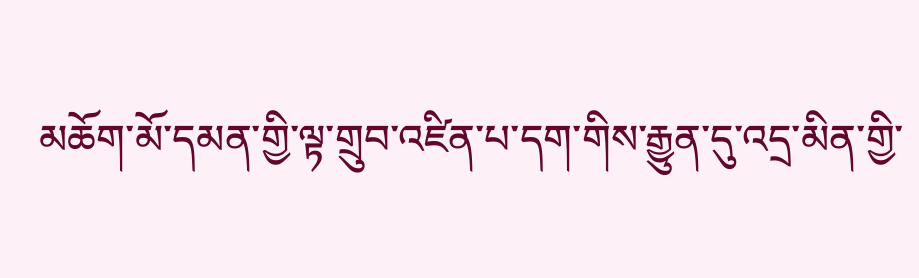མཆོག་མོ་དམན་གྱི་ལྟ་གྲུབ་འཛིན་པ་དག་གིས་རྒྱུན་དུ་འདྲ་མིན་གྱི་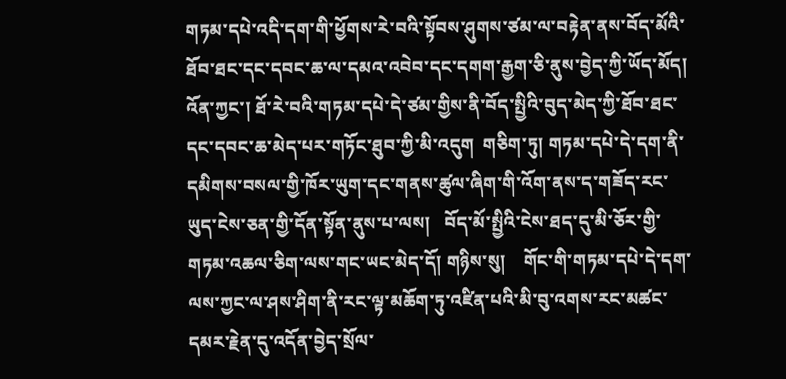གཏམ་དཔེ་འདི་དག་གི་ཕྱོགས་རེ་བའི་སྟོབས་ཤུགས་ཙམ་ལ་བརྟེན་ནས་བོད་མོའི་ཐོབ་ཐང་དང་དབང་ཆ་ལ་དམའ་འབེབ་དང་དགག་རྒྱག་ཅི་ནུས་བྱེད་ཀྱི་ཡོད་མོད། འོན་ཀྱང་། ཐོ་རེ་བའི་གཏམ་དཔེ་དེ་ཙམ་གྱིས་ནི་བོད་སྤྱིའི་བུད་མེད་ཀྱི་ཐོབ་ཐང་དང་དབང་ཆ་མེད་པར་གཏོང་ཐུབ་ཀྱི་མི་འདུག  གཅིག་ཏུ། གཏམ་དཔེ་དེ་དག་ནི་དམིགས་བསལ་གྱི་ཁོར་ཡུག་དང་གནས་ཚུལ་ཞིག་གི་འོག་ནས་ད་གཟོད་རང་ཡུད་ངེས་ཅན་གྱི་དོན་སྟོན་ནུས་པ་ལས།   བོད་མོ་སྤྱིའི་ངེས་ཐད་དུ་མི་ཅོར་གྱི་གཏམ་འཆལ་ཅིག་ལས་གང་ཡང་མེད་དོ། གཉིས་སུ།    གོང་གི་གཏམ་དཔེ་དེ་དག་ལས་ཀྱང་ལ་ཤས་ཤིག་ནི་རང་ལྟ་མཆོག་ཏུ་འཛིན་པའི་མི་བུ་འགས་རང་མཚང་དམར་རྗེན་དུ་འདོན་བྱེད་སྲོལ་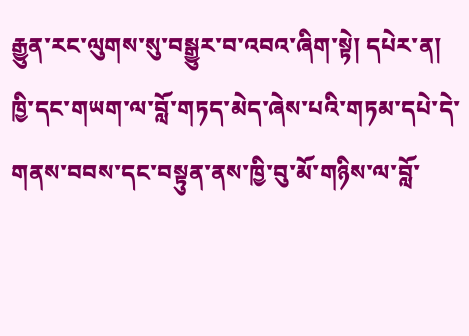རྒྱུན་རང་ལུགས་སུ་བསྒྱུར་བ་འབའ་ཞིག་སྟེ། དཔེར་ན།  ཁྱི་དང་གཡག་ལ་བློ་གཏད་མེད་ཞེས་པའི་གཏམ་དཔེ་དེ་གནས་བབས་དང་བསྟུན་ནས་ཁྱི་བུ་མོ་གཉིས་ལ་བློ་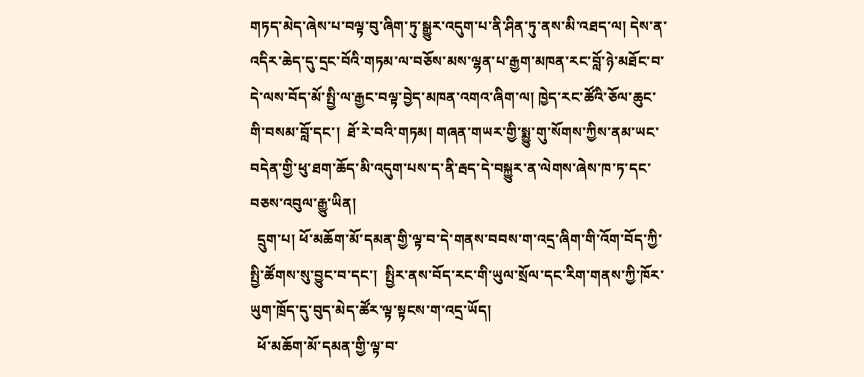གཏད་མེད་ཞེས་པ་བལྟ་བུ་ཞིག་ཏུ་སྒྱུར་འདུག་པ་ནི་ཤིན་ཏུ་ནས་མི་འཐད་ལ། དེས་ན་འདིར་ཆེད་དུ་དྲང་བོའི་གཏམ་ལ་བཅོས་མས་ལྷན་པ་རྒྱག་མཁན་རང་བློ་ཉེ་མཐོང་བ་དེ་ལས་བོད་མོ་སྤྱི་ལ་རྒྱང་བལྟ་བྱེད་མཁན་འགའ་ཞིག་ལ། ཁྱེད་རང་ཚོའི་ཅོལ་ཆུང་གི་བསམ་བློ་དང་།  ཐོ་རེ་བའི་གཏམ། གཞན་གཡར་གྱི་སྨྱུ་གུ་སོགས་ཀྱིས་ནམ་ཡང་བདེན་གྱི་ཕུ་ཐག་ཆོད་མི་འདུག་པས་ད་ནི་རྦད་དེ་བསྐྱུར་ན་ལེགས་ཞེས་ཁ་ཏ་དང་བཅས་འབུལ་རྒྱུ་ཡིན།
  དྲུག་པ། ཕོ་མཆོག་མོ་དམན་གྱི་ལྟ་བ་དེ་གནས་བབས་ག་འདྲ་ཞིག་གི་འོག་བོད་ཀྱི་སྤྱི་ཚོགས་སུ་བྱུང་བ་དང་།  སྤྱིར་ནས་བོད་རང་གི་ཡུལ་སྲོལ་དང་རིག་གནས་ཀྱི་ཁོར་ཡུག་ཁྲོད་དུ་བུད་མེད་ཚོར་ལྟ་སྟངས་ག་འདྲ་ཡོད།
  ཕོ་མཆོག་མོ་དམན་གྱི་ལྟ་བ་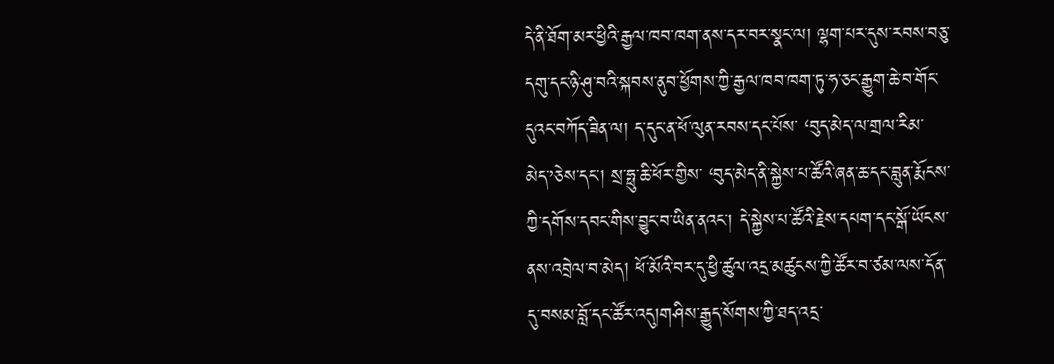དེ་ནི་ཐོག་མར་ཕྱིའི་རྒྱལ་ཁབ་ཁག་ནས་དར་བར་སྣང་ལ། ལྷག་པར་དུས་རབས་བཅུ་དགུ་དང་ཉི་ཤུ་བའི་སྐབས་ནུབ་ཕྱོགས་ཀྱི་རྒྱལ་ཁབ་ཁག་ཏུ་ཧ་ཅང་རྒྱུག་ཆེ་བ་གོང་དུའང་བཀོད་ཟིན་ལ། ད་དུང་ན་ཕོ་ལུན་རབས་དང་པོས་ ‘བུད་མེད་ལ་གྲལ་རིམ་མེད་’ཅེས་དང་། སྲ་ཧྥུ་ཆི་ཕོར་གྱིས་ ‘བུད་མེད་ནི་སྐྱེས་པ་ཚོའི་ཞན་ཆ་དང་བླུན་རྨོངས་ཀྱི་དགོས་དབང་གིས་བྱུང་བ་ཡིན་ནའང་། དེ་སྐྱེས་པ་ཚོའི་རྗེས་དཔག་དང་སྒོ་ཡོངས་ནས་འབྲེལ་བ་མེད། ཕོ་མོའི་བར་དུ་ཕྱི་ཚུལ་འདྲ་མཚུངས་ཀྱི་ཚོར་བ་ཙམ་ལས་དོན་དུ་བསམ་བློ་དང་ཚོར་འདུ།གཤིས་རྒྱུད་སོགས་ཀྱི་ཐད་འདྲ་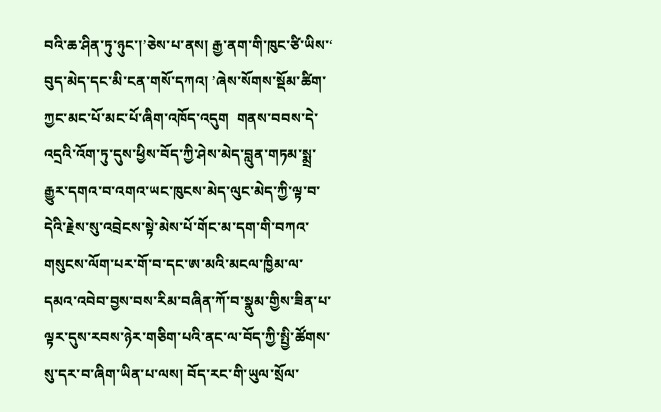བའི་ཆ་ཤིན་ཏུ་ཉུང་།’ཅེས་པ་ནས། རྒྱ་ནག་གི་ཁུང་ཙི་ཡིས་‘ བུད་མེད་དང་མི་ངན་གསོ་དཀའ། ’ཞེས་སོགས་སྡོམ་ཚིག་ཀྱང་མང་པོ་མང་པོ་ཞིག་འཁོད་འདུག  གནས་བབས་དེ་འདྲའི་འོག་ཏུ་དུས་ཕྱིས་བོད་ཀྱི་ཤེས་མེད་བླུན་གཏམ་སྨྲ་རྒྱུར་དགའ་བ་འགའ་ཡང་ཁུངས་མེད་ལུང་མེད་ཀྱི་ལྟ་བ་དེའི་རྗེས་སུ་འབྲེངས་སྟེ་མེས་པོ་གོང་མ་དག་གི་བཀའ་གསུངས་ལོག་པར་གོ་བ་དང་ཨ་མའི་མངལ་ཁྱིམ་ལ་དམའ་འབེབ་བྱས་བས་རིམ་བཞིན་ཀོ་བ་སྣུམ་གྱིས་ཟིན་པ་ལྟར་དུས་རབས་ཉེར་གཅིག་པའི་ནང་ལ་བོད་ཀྱི་སྤྱི་ཚོགས་སུ་དར་བ་ཞིག་ཡིན་པ་ལས། བོད་རང་གི་ཡུལ་སྲོལ་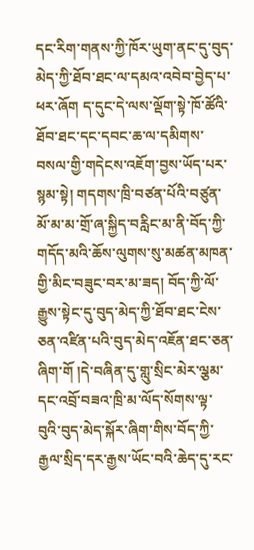དང་རིག་གནས་ཀྱི་ཁོར་ཡུག་ནང་དུ་བུད་མེད་ཀྱི་ཐོབ་ཐང་ལ་དམའ་འབེབ་བྱེད་པ་ཕར་ཞོག ད་དུང་དེ་ལས་ལྡོག་སྟེ་ཁོ་ཚོའི་ཐོབ་ཐང་དང་དབང་ཆ་ལ་དམིགས་བསལ་གྱི་གདེངས་འཇོག་བྱས་ཡོད་པར་སྙམ་སྟེ། གདགས་ཁྲི་བཙན་པོའི་བཙུན་མོ་མ་མ་གྲོ་ཞ་སྐྱིད་བརླིང་མ་ནི་བོད་ཀྱི་གདོད་མའི་ཆོས་ལུགས་སུ་མཚན་མཁན་གྱི་མིང་བཟུང་བར་མ་ཟད། བོད་ཀྱི་ལོ་རྒྱུས་སྟེང་དུ་བུད་མེད་ཀྱི་ཐོབ་ཐང་ངེས་ཅན་འཛིན་པའི་བུད་མེད་འཇོན་ཐང་ཅན་ཞིག་གོ །དེ་བཞིན་དུ་གླུ་སྲིང་མེར་ལྕམ་དང་འབྲོ་བཟའ་ཁྲི་མ་ལོད་སོགས་ལྟ་བུའི་བུད་མེད་སྐོར་ཞིག་གིས་བོད་ཀྱི་རྒྱལ་སྲིད་དར་རྒྱས་ཡོང་བའི་ཆེད་དུ་རང་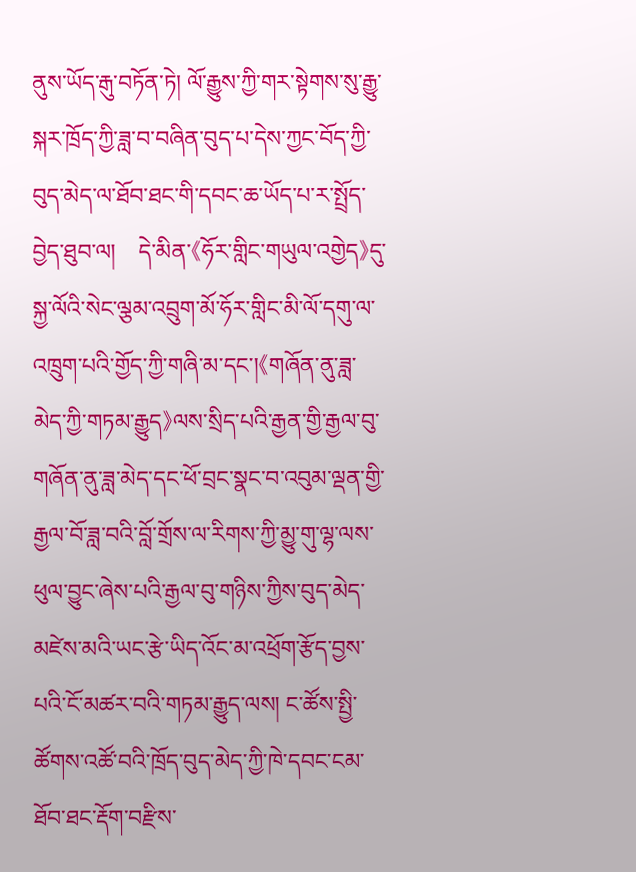ནུས་ཡོད་རྒུ་བཏོན་ཏེ། ལོ་རྒྱུས་ཀྱི་གར་སྟེགས་སུ་རྒྱུ་སྐར་ཁྲོད་ཀྱི་ཟླ་བ་བཞིན་བུད་པ་དེས་ཀྱང་བོད་ཀྱི་བུད་མེད་ལ་ཐོབ་ཐང་གི་དབང་ཆ་ཡོད་པ་ར་སྤྲོད་བྱེད་ཐུབ་ལ།    དེ་མིན་《ཧོར་གླིང་གཡུལ་འགྱེད》དུ་སྐྱ་ལོའི་སེང་ལྕམ་འབྲུག་མོ་ཧོར་གླིང་མི་ལོ་དགུ་ལ་འཁྲུག་པའི་གྱོད་ཀྱི་གཞི་མ་དང་།《གཞོན་ནུ་ཟླ་མེད་ཀྱི་གཏམ་རྒྱུད》ལས་སྲིད་པའི་རྒྱན་གྱི་རྒྱལ་བུ་གཞོན་ནུ་ཟླ་མེད་དང་ཕོ་བྲང་སྣང་བ་འབུམ་ལྡན་གྱི་རྒྱལ་བོ་ཟླ་བའི་བློ་གྲོས་ལ་རིགས་ཀྱི་མྱུ་གུ་ལྷ་ལས་ཕུལ་བྱུང་ཞེས་པའི་རྒྱལ་བུ་གཉིས་ཀྱིས་བུད་མེད་མཛེས་མའི་ཡང་རྩེ་ཡིད་འོང་མ་འཕྲོག་རྩོད་བྱས་པའི་ངོ་མཚར་བའི་གཏམ་རྒྱུད་ལས། ང་ཚོས་སྤྱི་ཚོགས་འཚོ་བའི་ཁྲོད་བུད་མེད་ཀྱི་ཁེ་དབང་ངམ་ཐོབ་ཐང་རྡོག་བརྫིས་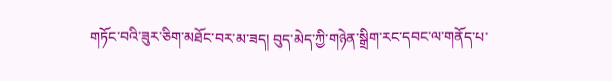གཏོང་བའི་ཟུར་ཅིག་མཐོང་བར་མ་ཟད། བུད་མེད་ཀྱི་གཉེན་སྒྲིག་རང་དབང་ལ་གནོད་པ་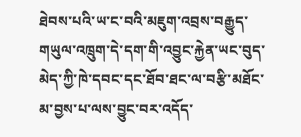ཐེབས་པའི་ཡ་ང་བའི་མཇུག་འབྲས་བརྒྱུད་གཡུལ་འཁྲུག་དེ་དག་གི་འབྱུང་རྐྱེན་ཡང་བུད་མེད་ཀྱི་ཁེ་དབང་དང་ཐོབ་ཐང་ལ་བརྩི་མཐོང་མ་བྱས་པ་ལས་བྱུང་བར་འདོད་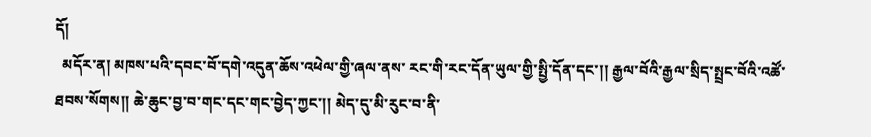དོ།
  མདོར་ན། མཁས་པའི་དབང་བོ་དགེ་འདུན་ཆོས་འཕེལ་གྱི་ཞལ་ནས་ རང་གི་རང་དོན་ཡུལ་གྱི་སྤྱི་དོན་དང་།། རྒྱལ་བོའི་རྒྱལ་སྲིད་སྤྲང་བོའི་འཚོ་ཐབས་སོགས།། ཆེ་ཆུང་བྱ་བ་གང་དང་གང་བྱེད་ཀྱང་།། མེད་དུ་མི་རུང་བ་ནི་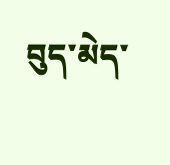བུད་མེད་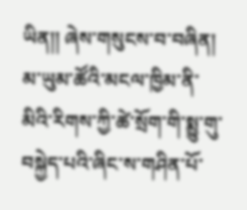ཡིན།། ཞེས་གསུངས་བ་བཞིན། མ་ཡུམ་ཚོའི་མངལ་ཁྱིམ་ནི་མིའི་རིགས་ཀྱི་ཚེ་སྲོག་གི་སྨྱུ་གུ་བསྐྱེད་པའི་ཞིང་ས་གཤིན་པོ་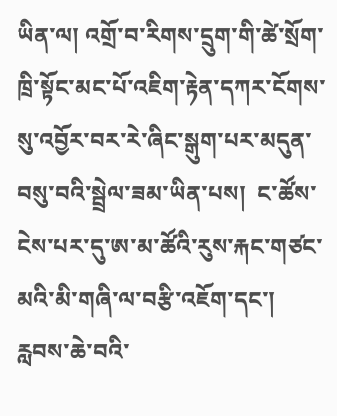ཡིན་ལ། འགྲོ་བ་རིགས་དྲུག་གི་ཚེ་སྲོག་ཁྲི་སྟོང་མང་པོ་འཇིག་རྟེན་དཀར་ངོགས་སུ་འབྱོར་བར་རེ་ཞིང་སྒུག་པར་མདུན་བསུ་བའི་སྦྲེལ་ཟམ་ཡིན་པས།  ང་ཚོས་ངེས་པར་དུ་ཨ་མ་ཚོའི་རུས་རྐང་གཙང་མའི་མི་གཞི་ལ་བརྩི་འཇོག་དང་། རླབས་ཆེ་བའི་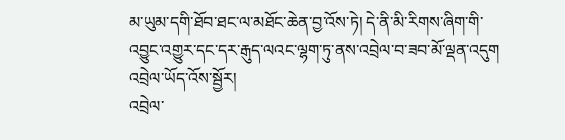མ་ཡུམ་དགི་ཐོབ་ཐང་ལ་མཐོང་ཆེན་བྱ་འོས་ཏེ། དེ་ནི་མི་རིགས་ཞིག་གི་འབྱུང་འགྱུར་དང་དར་རྒུད་ལའང་ལྷག་ཏུ་ནས་འབྲེལ་བ་ཟབ་མོ་ལྡན་འདུག
འབྲེལ་ཡོད་འོས་སྦྱོར།
འབྲེལ་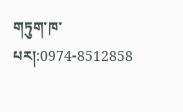གཏུག་ཁ་པར།:0974-8512858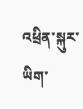འཕྲིན་སྐུར་ཡིག་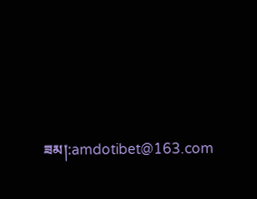ཟམ།:amdotibet@163.com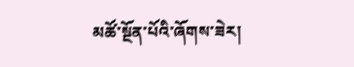མཚོ་སྔོན་པོའི་ཞོགས་ཟེར།